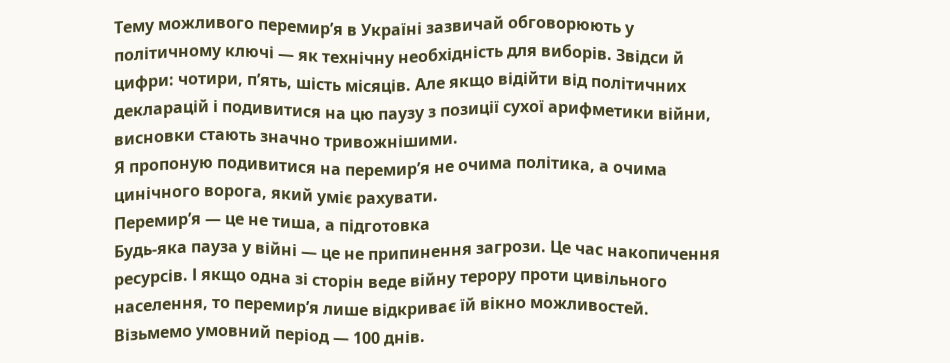Тему можливого перемир’я в Україні зазвичай обговорюють у політичному ключі — як технічну необхідність для виборів. Звідси й цифри: чотири, п’ять, шість місяців. Але якщо відійти від політичних декларацій і подивитися на цю паузу з позиції сухої арифметики війни, висновки стають значно тривожнішими.
Я пропоную подивитися на перемир’я не очима політика, а очима цинічного ворога, який уміє рахувати.
Перемир’я — це не тиша, а підготовка
Будь-яка пауза у війні — це не припинення загрози. Це час накопичення ресурсів. І якщо одна зі сторін веде війну терору проти цивільного населення, то перемир’я лише відкриває їй вікно можливостей.
Візьмемо умовний період — 100 днів.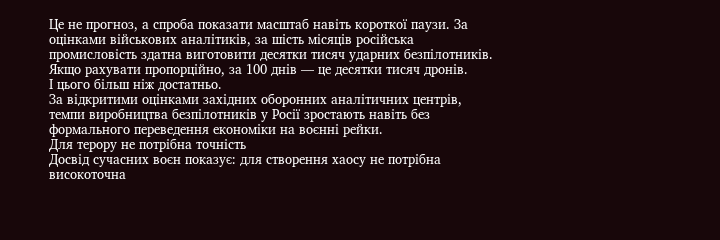Це не прогноз, а спроба показати масштаб навіть короткої паузи. За оцінками військових аналітиків, за шість місяців російська промисловість здатна виготовити десятки тисяч ударних безпілотників. Якщо рахувати пропорційно, за 100 днів — це десятки тисяч дронів.
І цього більш ніж достатньо.
За відкритими оцінками західних оборонних аналітичних центрів, темпи виробництва безпілотників у Росії зростають навіть без формального переведення економіки на воєнні рейки.
Для терору не потрібна точність
Досвід сучасних воєн показує: для створення хаосу не потрібна високоточна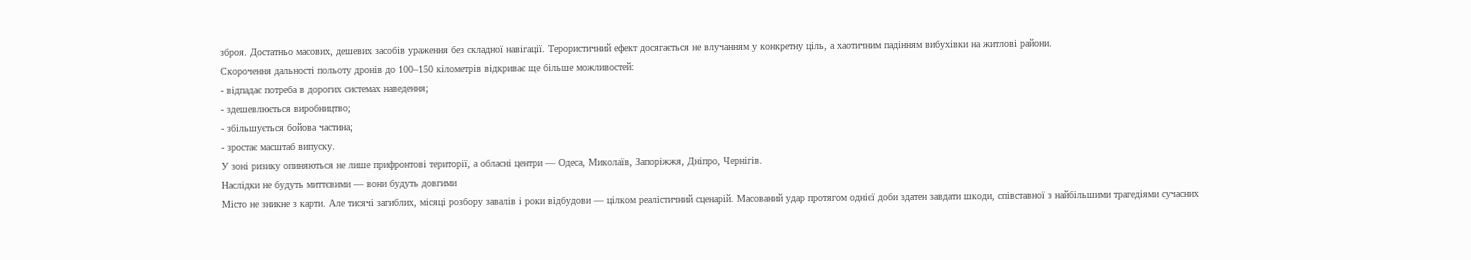зброя. Достатньо масових, дешевих засобів ураження без складної навігації. Терористичний ефект досягається не влучанням у конкретну ціль, а хаотичним падінням вибухівки на житлові райони.
Скорочення дальності польоту дронів до 100–150 кілометрів відкриває ще більше можливостей:
- відпадає потреба в дорогих системах наведення;
- здешевлюється виробництво;
- збільшується бойова частина;
- зростає масштаб випуску.
У зоні ризику опиняються не лише прифронтові території, а обласні центри — Одеса, Миколаїв, Запоріжжя, Дніпро, Чернігів.
Наслідки не будуть миттєвими — вони будуть довгими
Місто не зникне з карти. Але тисячі загиблих, місяці розбору завалів і роки відбудови — цілком реалістичний сценарій. Масований удар протягом однієї доби здатен завдати шкоди, співставної з найбільшими трагедіями сучасних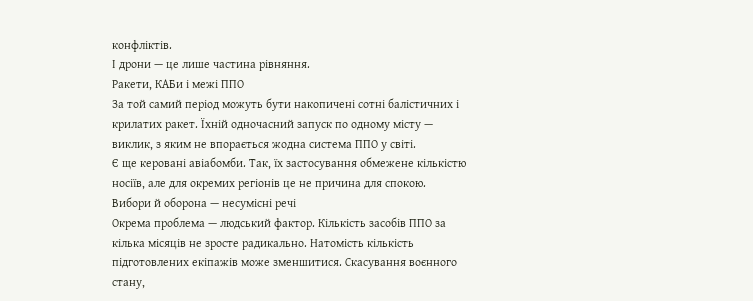конфліктів.
І дрони — це лише частина рівняння.
Ракети, КАБи і межі ППО
За той самий період можуть бути накопичені сотні балістичних і крилатих ракет. Їхній одночасний запуск по одному місту — виклик, з яким не впорається жодна система ППО у світі.
Є ще керовані авіабомби. Так, їх застосування обмежене кількістю носіїв, але для окремих регіонів це не причина для спокою.
Вибори й оборона — несумісні речі
Окрема проблема — людський фактор. Кількість засобів ППО за кілька місяців не зросте радикально. Натомість кількість підготовлених екіпажів може зменшитися. Скасування воєнного стану,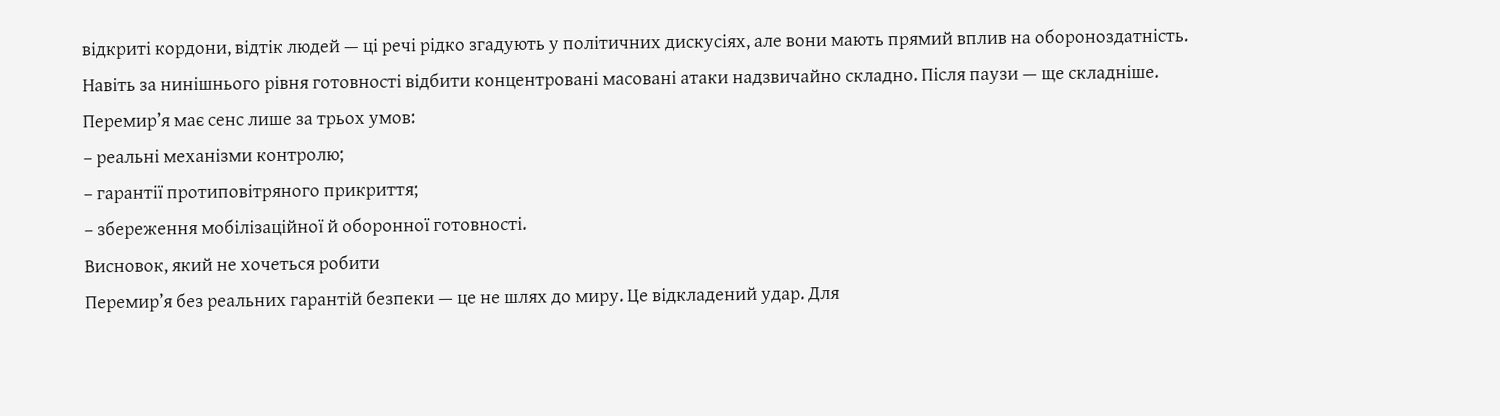відкриті кордони, відтік людей — ці речі рідко згадують у політичних дискусіях, але вони мають прямий вплив на обороноздатність.
Навіть за нинішнього рівня готовності відбити концентровані масовані атаки надзвичайно складно. Після паузи — ще складніше.
Перемир’я має сенс лише за трьох умов:
– реальні механізми контролю;
– гарантії протиповітряного прикриття;
– збереження мобілізаційної й оборонної готовності.
Висновок, який не хочеться робити
Перемир’я без реальних гарантій безпеки — це не шлях до миру. Це відкладений удар. Для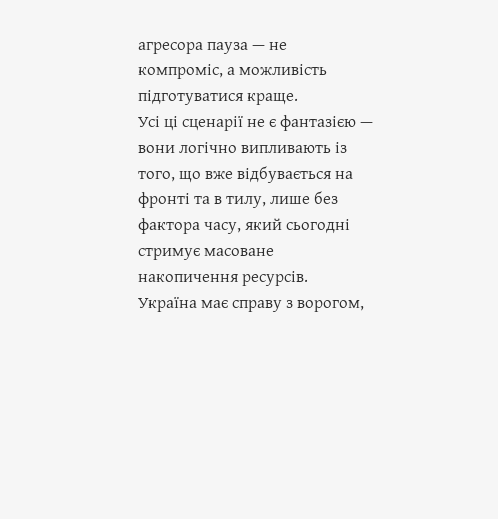агресора пауза — не компроміс, а можливість підготуватися краще.
Усі ці сценарії не є фантазією — вони логічно випливають із того, що вже відбувається на фронті та в тилу, лише без фактора часу, який сьогодні стримує масоване накопичення ресурсів.
Україна має справу з ворогом,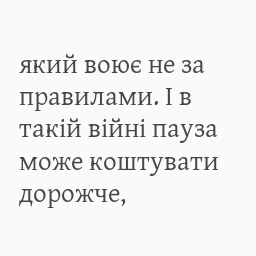який воює не за правилами. І в такій війні пауза може коштувати дорожче,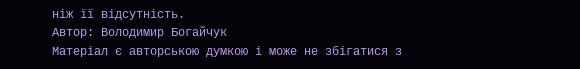ніж її відсутність.
Автор: Володимир Богайчук
Матеріал є авторською думкою і може не збігатися з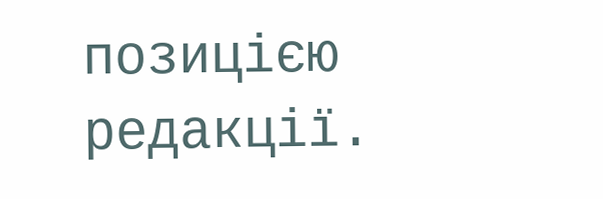позицією редакції.